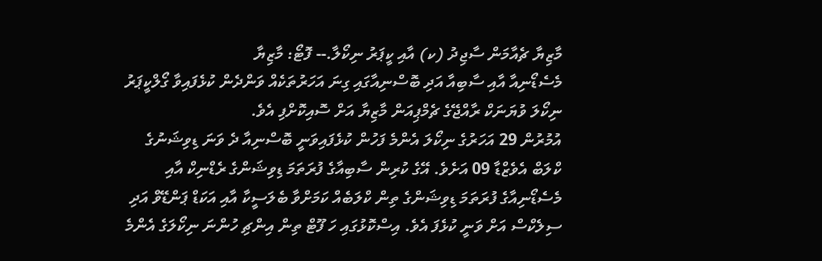މާޒިޔާ ޗެއާމަން ސާޖިދު (ކ) އާއި ކީޕަރު ނިކޯލާ.-- ފޮޓޯ: މާޒިޔާ
މެސެޑޯނިއާ އާއި ސާބިއާ އަދި ބޮސްނިއާގައި ގިނަ އަހަރުތަކެއް ވަންދެން ކުޅެފައިވާ ގޯލްކީޕަރު ނިކޯލަ ވުޔަނަކް ރާއްޖޭގެ ޗެމްޕިއަން މާޒިޔާ އަށް ސޮއިކޮށްފި އެވެ.
އުމުރުން 29 އަހަރުގެ ނިކޯލަ އެންމެ ފަހުން ކުޅެފައިވަނީ ބޮސްނިއާ ދެ ވަނަ ޑިވިޝަނުގެ ކްލަބް އެވެޒްޑާ 09 އަށެވެ. އޭގެ ކުރިން ސާބިއާގެ ފުރަތަމަ ޑިވިޝަންގެ ރެޑްނިކް އާއި މެސެޑޯނިއާގެ ފުރަތަމަ ޑިވިޝަންގެ ތިން ކްލަބެއް ކަމަށްވާ ބެލަސީކާ އާއި އަކަޑް ޕަންޑޭވް އަދި ސިލެކްސް އަށް ވަނީ ކުޅެފަ އެވެ. އިސްކޮޅުގައި ހަ ފޫޓް ތިން އިންޗި ހުންނަ ނިކޯލަގެ އެންމެ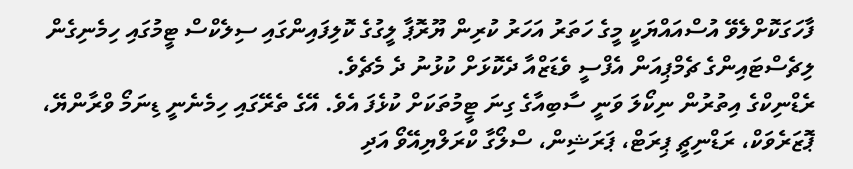ފާހަގަކޮށްލެވޭ އުސްއައްޔަކީ މީގެ ހަތަރު އަހަރު ކުރިން ޔޫރޮޕާ ލީގުގެ ކޮލިފައިންގައި ސިލެކްސް ޓީމުގައި ހިމެނިގެން ލިޗެސްޓައިންގެ ޗެމްޕިއަން އެފްސީ ވެޑަޒްއާ ދެކޮޅަށް ކުޅުނު ދެ މެޗެވެ.
ރެޑްނިކްގެ އިތުރުން ނިކޯލަ ވަނީ ސާބިއާގެ ގިނަ ޓީމުތަކަށް ކުޅެފަ އެވެ. އޭގެ ތެރޭގައި ހިމެނެނީ ޑިނަމޯ ވްރާންޔޭ، ޕޮޒަރެވަކް، ރަޑްނިޗީ ޕިރަޓް، ޕަރަޝިން، ސްލޯގާ ކްރަލްޔިއޭވޯ އަދި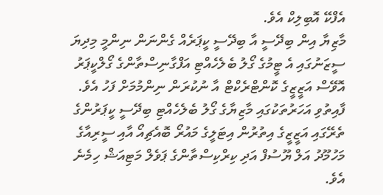އެފްކޭ އޮބިލިކް އެވެ.
މާޒިޔާ އިން ބިދޭސީ އާ ބިދޭސީ ކީޕަރެއް ގެންނަން ނިންމީ މިދިޔަ ސީޒަނުގައި އެ ޓީމުގެ ގޯލު ބެލެހެއްޓި އަފްގާނިސްތާންގެ ގޯލްކީޕަރު އޮވޭސް އަޒީޒީގެ ކޮންޓްރެކްޓް އާ ނުކުރަން ނިންމުމަށް ފަހު އެވެ. ފާއިތުވި އަހަރުތަކުގައި މާޒިޔާގެ ގޯލު ބެލެހެއްޓި ބިދޭސީ ކީޕަރުންގެ ތެރޭގައި އަޒީޒީގެ އިތުރުން އިޓަލީގެ މައުރޯ ބޮއެޗިއޯ އާއި ސީރިއާގެ މަހުމޫދު އަލް ޔޫސުފް އަދި ކިރްކިސްތާންގެ ޕަވެލް މަޓިއަޝް ހިމެނެ އެވެ.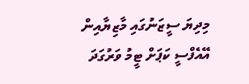މިދިޔަ ސީޒަނުގައި މާޒިޔާއިން އޭއެފްސީ ކަޕަށް ޓީމު ވަރުގަދަ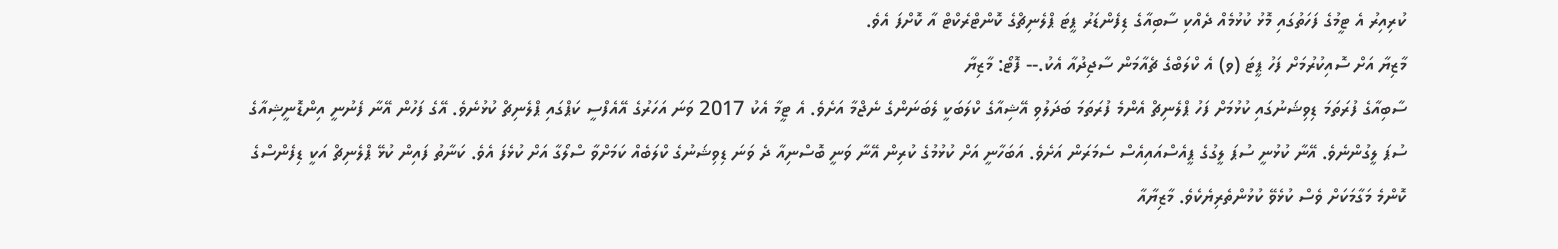ކުރިއިރު އެ ޓީމުގެ ފަހަތުގައި މޮޅު ކުޅުމެއް ދެއްކި ސާބިއާގެ ޑިފެންޑަރު ޕީޓަ ޕްލެނިޗްގެ ކޮންޓްރެކްޓް އާ ކޮށްފަ އެވެ.
މާޒިޔާ އަށް ސޮއިކުރުމަށް ފަހު ޕީޓަ (ވ) އެ ކްލަބްގެ ޗެއާމަން ސާޖިދުއާ އެކު.-- ފޮޓޯ: މާޒިޔާ
ސާބިއާގެ ފުރަތަމަ ޑިވިޝަނުގައި ކުޅުމަށް ފަހު ޕްލެނިޗް އެންމެ ފުރަތަމަ ބަދަލުވި އޭޝިއާގެ ކްލަބަކީ ލެބަނަންގެ ނެޖްމާ އަށެވެ. އެ ޓީމާ އެކު 2017 ވަނަ އަހަރުގެ އޭއެފްސީ ކަޕްގައި ޕްލެނިޗް ކުޅުނެވެ. އޭގެ ފަހުން އޭނާ ފެނުނީ އިންޑޮނީޝިއާގެ ސުޕަ ލީގުންނެވެ. އޭނާ ކުޅުނީ ސުޕަ ލީގުގެ ޕީއެސްއައިއެސް ސެމަރަން އަށެވެ. އަބަހާނީ އަށް ކުޅުމުގެ ކުރިން އޭނާ ވަނީ ބޮސްނިއާ ދެ ވަނަ ޑިވިޝަނުގެ ކްލަބެއް ކަމަށްވާ ސްލޯގާ އަށް ކުޅެފަ އެވެ. ކަނާތު ފައިން ކުޅޭ ޕްލެނިޗް އަކީ ޑިފެންސްގެ ކޮންމެ މަގާމަކަށް ވެސް ކުޅެވޭ ކުޅުންތެރިޔެކެވެ. މާޒިޔާއާ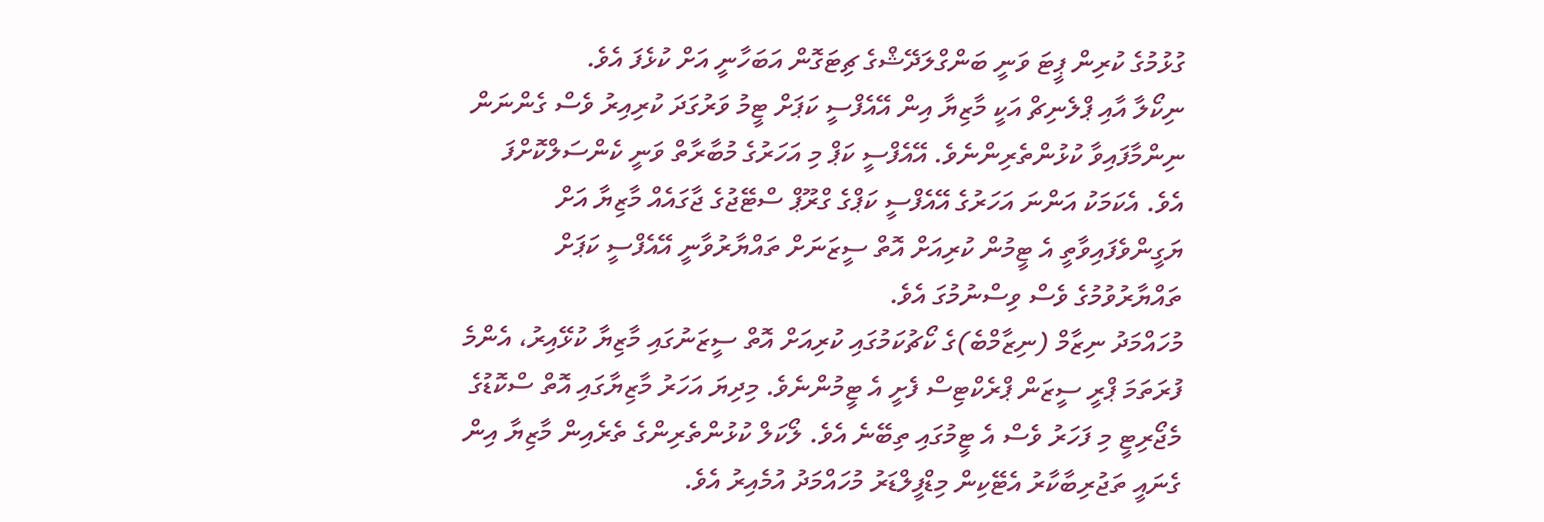ގުޅުމުގެ ކުރިން ޕީޓަ ވަނީ ބަންގްލަދޭޝްގެ ޗިޓަގޮން އަބަހާނީ އަށް ކުޅެފަ އެވެ.
ނިކޯލާ އާއި ޕްލެނިޗް އަކީ މާޒިޔާ އިން އޭއެފްސީ ކަޕަށް ޓީމު ވަރުގަދަ ކުރިއިރު ވެސް ގެންނަން ނިންމާފައިވާ ކުޅުންތެރިންނެވެ. އޭއެފްސީ ކަޕް މި އަހަރުގެ މުބާރާތް ވަނީ ކެންސަލްކޮށްފަ އެވެ. އެކަމަކު އަންނަ އަހަރުގެ އޭއެފްސީ ކަޕްގެ ގްރޫޕް ސްޓޭޖުގެ ޖާގައެއް މާޒިޔާ އަށް ޔަގީންވެފައިވާތީ އެ ޓީމުން ކުރިއަށް އޮތް ސީޒަނަށް ތައްޔާރުވާނީ އޭއެފްސީ ކަޕަށް ތައްޔާރުވުމުގެ ވެސް ވިސްނުމުގަ އެވެ.
މުހައްމަދު ނިޒާމް (ނިޒާމްބެ)ގެ ކޯޗުކަމުގައި ކުރިއަށް އޮތް ސީޒަނުގައި މާޒިޔާ ކުޅޭއިރު، އެންމެ ފުރަތަމަ ޕްރީ ސީޒަން ޕްރެކްޓިސް ފެށީ އެ ޓީމުންނެވެ. މިދިޔަ އަހަރު މާޒިޔާގައި އޮތް ސްކޮޑުގެ މެޖޯރިޓީ މި ފަހަރު ވެސް އެ ޓީމުގައި ތިބޭނެ އެވެ. ލޯކަލް ކުޅުންތެރިންގެ ތެރެއިން މާޒިޔާ އިން ގެނައީ ތަޖުރިބާކާރު އެޓޭކިން މިޑްފީލްޑަރު މުހައްމަދު އުމެއިރު އެވެ.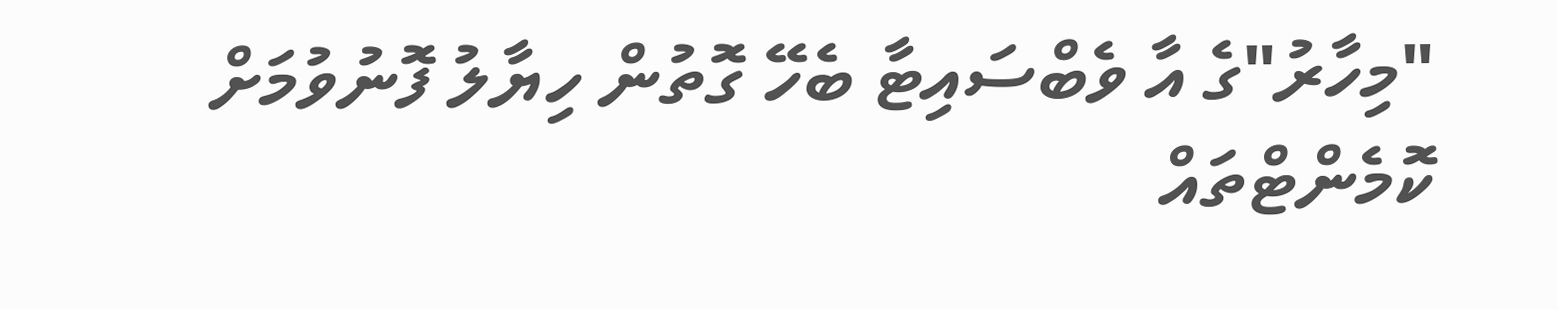"މިހާރު"ގެ އާ ވެބްސައިޓާ ބެހޭ ގޮތުން ހިޔާލު ފޮނުވުމަށް
ކޮމެންޓްތައް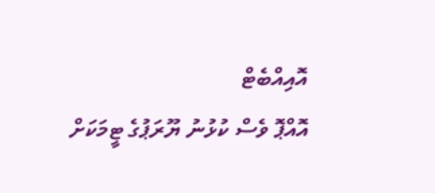އޮއިއްބެޓް
އޮއްޕޮ ވެސް ކުޅުނު ޔޫރަޕުގެ ޓީމަކަށް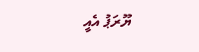ޔޫރަޕު އެއީ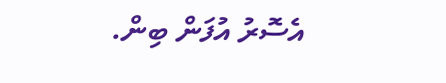އެސޮރު އުފަން ބިން.